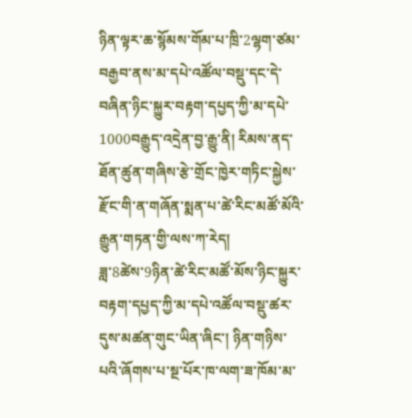ཉིན་ལྟར་ཆ་སྙོམས་གོམ་པ་ཁྲི་2ལྷག་ཙམ་བརྒྱབ་ནས་མ་དཔེ་འཚོལ་བསྡུ་དང་དེ་བཞིན་ཉིང་སྐྱུར་བརྟག་དཔྱད་ཀྱི་མ་དཔེ་1000བརྒྱུད་འདྲེན་བྱ་རྒྱུ་ནི། རིམས་ནད་ཐོན་ཚུན་གཞིས་རྩེ་གྲོང་ཁྱེར་གཏིང་སྐྱེས་རྫོང་གི་ན་གཞོན་སྨན་པ་ཚེ་རིང་མཚོ་མོའི་རྒྱུན་གཏན་གྱི་ལས་ཀ་རེད།
ཟླ་8ཚེས་9ཉིན་ཚེ་རིང་མཚོ་མོས་ཉིང་སྐྱུར་བརྟག་དཔྱད་ཀྱི་མ་དཔེ་འཚོལ་བསྡུ་ཚར་དུས་མཚན་གུང་ཡིན་ཞིང་། ཉིན་གཉིས་པའི་ཞོགས་པ་སྔ་པོར་ཁ་ལག་ཟ་ཁོམ་མ་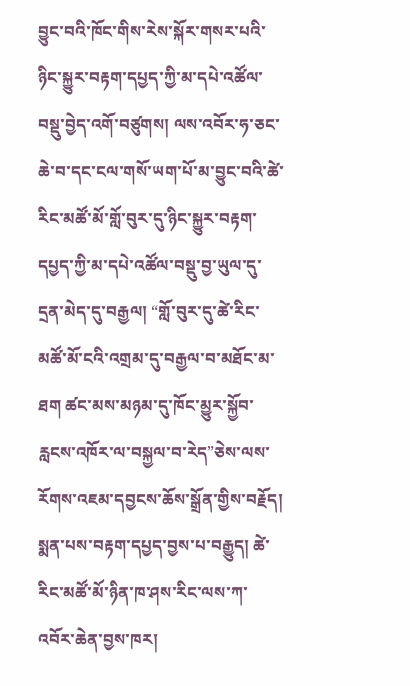བྱུང་བའི་ཁོང་གིས་རེས་སྐོར་གསར་པའི་ཉིང་སྐྱུར་བརྟག་དཔྱད་ཀྱི་མ་དཔེ་འཚོལ་བསྡུ་བྱེད་འགོ་བཙུགས། ལས་འབོར་ཧ་ཅང་ཆེ་བ་དང་ངལ་གསོ་ཡག་པོ་མ་བྱུང་བའི་ཚེ་རིང་མཚོ་མོ་གློ་བུར་དུ་ཉིང་སྐྱུར་བརྟག་དཔྱད་ཀྱི་མ་དཔེ་འཚོལ་བསྡུ་བྱ་ཡུལ་དུ་དྲན་མེད་དུ་བརྒྱལ། “གློ་བུར་དུ་ཚེ་རིང་མཚོ་མོ་ངའི་འགྲམ་དུ་བརྒྱལ་བ་མཐོང་མ་ཐག ཚང་མས་མཉམ་དུ་ཁོང་མྱུར་སྐྱོབ་རླངས་འཁོར་ལ་བསྐྱལ་བ་རེད”ཅེས་ལས་རོགས་འཇམ་དབྱངས་ཆོས་སྒྲོན་གྱིས་བརྗོད།
སྨན་པས་བརྟག་དཔྱད་བྱས་པ་བརྒྱུད། ཚེ་རིང་མཚོ་མོ་ཉིན་ཁ་ཤས་རིང་ལས་ཀ་འབོར་ཆེན་བྱས་ཁར།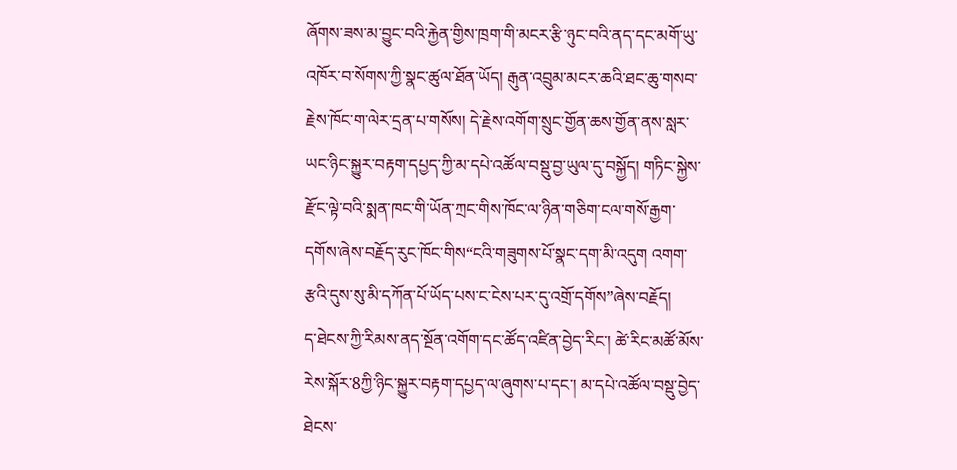ཞོགས་ཟས་མ་བྱུང་བའི་རྐྱེན་གྱིས་ཁྲག་གི་མངར་རྩི་ཉུང་བའི་ནད་དང་མགོ་ཡུ་འཁོར་བ་སོགས་ཀྱི་སྣང་ཚུལ་ཐོན་ཡོད། རྒུན་འབྲུམ་མངར་ཆའི་ཐང་ཆུ་གསབ་རྗེས་ཁོང་ག་ལེར་དྲན་པ་གསོས། དེ་རྗེས་འགོག་སྲུང་གྱོན་ཆས་གྱོན་ནས་སླར་ཡང་ཉིང་སྐྱུར་བརྟག་དཔྱད་ཀྱི་མ་དཔེ་འཚོལ་བསྡུ་བྱ་ཡུལ་དུ་བསྐྱོད། གཏིང་སྐྱེས་རྫོང་ལྟེ་བའི་སྨན་ཁང་གི་ཡོན་ཀྲང་གིས་ཁོང་ལ་ཉིན་གཅིག་ངལ་གསོ་རྒྱག་དགོས་ཞེས་བརྗོད་རུང་ཁོང་གིས“ངའི་གཟུགས་པོ་སྣང་དག་མི་འདུག འགག་རྩའི་དུས་སུ་མི་དཀོན་པོ་ཡོད་པས་ང་ངེས་པར་དུ་འགྲོ་དགོས”ཞེས་བརྗོད།
ད་ཐེངས་ཀྱི་རིམས་ནད་སྔོན་འགོག་དང་ཚོད་འཛིན་བྱེད་རིང་། ཚེ་རིང་མཚོ་མོས་རེས་སྐོར་8ཀྱི་ཉིང་སྐྱུར་བརྟག་དཔྱད་ལ་ཞུགས་པ་དང་། མ་དཔེ་འཚོལ་བསྡུ་བྱེད་ཐེངས་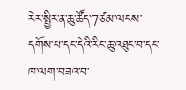རེར་སྤྱིར་ན་ཆུ་ཚོད་7ཙམ་ལངས་དགོས་པ་དང་དེའི་རིང་ཆུ་འཐུང་བ་དང་ཁ་ལག་བཟའ་བ་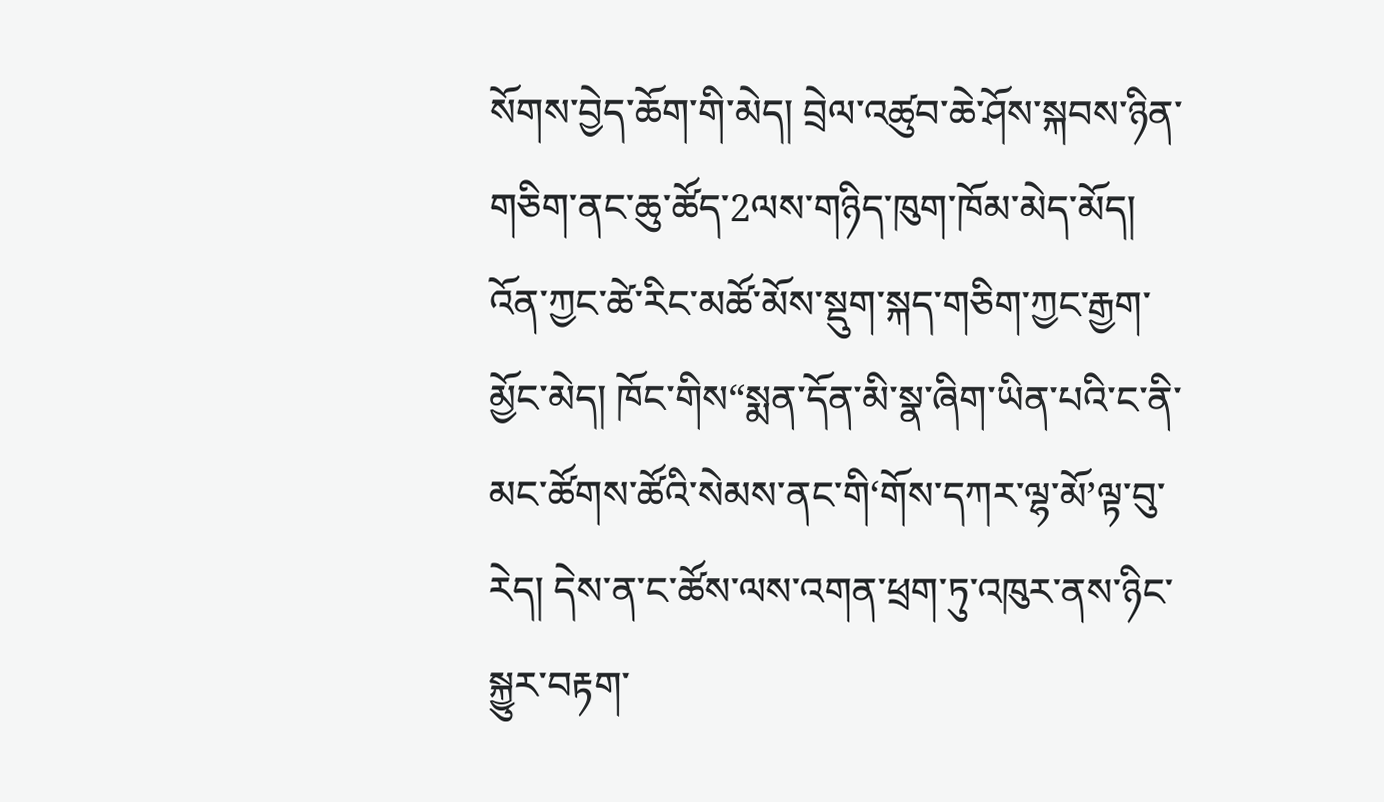སོགས་བྱེད་ཆོག་གི་མེད། བྲེལ་འཚུབ་ཆེ་ཤོས་སྐབས་ཉིན་གཅིག་ནང་ཆུ་ཚོད་2ལས་གཉིད་ཁུག་ཁོམ་མེད་མོད། འོན་ཀྱང་ཚེ་རིང་མཚོ་མོས་སྡུག་སྐད་གཅིག་ཀྱང་རྒྱག་མྱོང་མེད། ཁོང་གིས“སྨན་དོན་མི་སྣ་ཞིག་ཡིན་པའི་ང་ནི་མང་ཚོགས་ཚོའི་སེམས་ནང་གི‘གོས་དཀར་ལྷ་མོ’ལྟ་བུ་རེད། དེས་ན་ང་ཚོས་ལས་འགན་ཕྲག་ཏུ་འཁུར་ནས་ཉིང་སྐྱུར་བརྟག་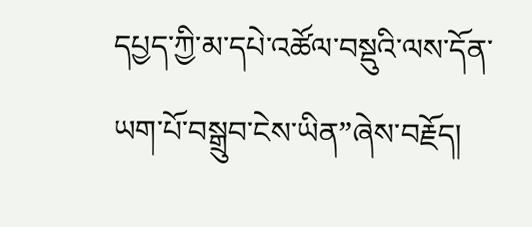དཔྱད་ཀྱི་མ་དཔེ་འཚོལ་བསྡུའི་ལས་དོན་ཡག་པོ་བསྒྲུབ་ངེས་ཡིན”ཞེས་བརྗོད།